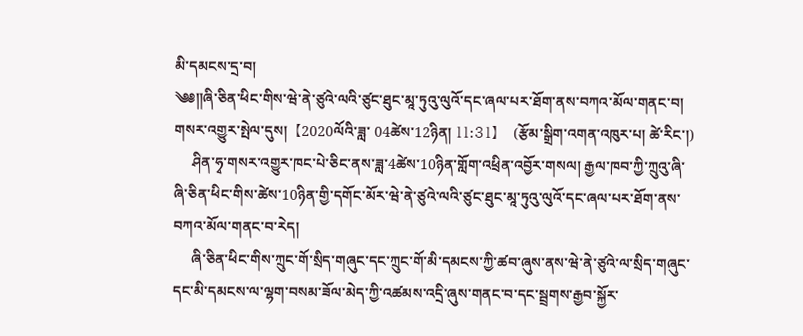མི་དམངས་དྲ་བ།
༄༅༎ཞི་ཅིན་ཕིང་གིས་ཝེ་ནེ་ཙུའེ་ལའི་ཙུང་ཐུང་མཱ་ཏུའུ་ལུའོ་དང་ཞལ་པར་ཐོག་ནས་བཀའ་མོལ་གནང་བ།
གསར་འགྱུར་སྤེལ་དུས།  【2020ལོའི་ཟླ་ 04ཚེས་12ཉིན། 11:31】   (རྩོམ་སྒྲིག་འགན་འཁུར་པ། ཚེ་རིང་།)
     ཤིན་ཧྭ་གསར་འགྱུར་ཁང་པེ་ཅིང་ནས་ཟླ་4ཚེས་10ཉིན་གློག་འཕྲིན་འབྱོར་གསལ། རྒྱལ་ཁབ་ཀྱི་ཀྲུའུ་ཞི་ཞི་ཅིན་ཕིང་གིས་ཚེས་10ཉིན་གྱི་དགོང་མོར་ཝེ་ནེ་ཙུའེ་ལའི་ཙུང་ཐུང་མཱ་ཏུའུ་ལུའོ་དང་ཞལ་པར་ཐོག་ནས་བཀའ་མོལ་གནང་བ་རེད།
     ཞི་ཅིན་ཕིང་གིས་ཀྲུང་གོ་སྲིད་གཞུང་དང་ཀྲུང་གོ་མི་དམངས་ཀྱི་ཚབ་ཞུས་ནས་ཝེ་ནེ་ཙུའེ་ལ་སྲིད་གཞུང་དང་མི་དམངས་ལ་ལྷག་བསམ་ཟོལ་མེད་ཀྱི་འཚམས་འདྲི་ཞུས་གནང་བ་དང་སྦྲགས་རྒྱབ་སྐྱོར་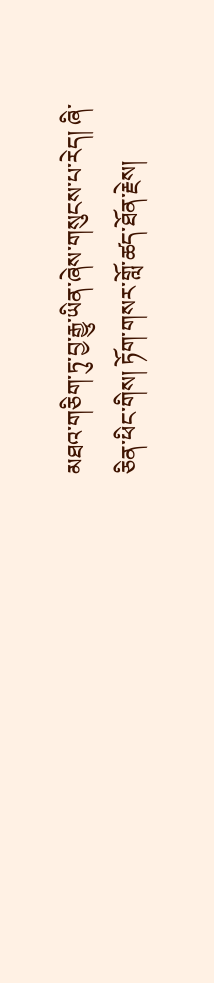མཐའ་གཅིག་ཏུ་བྱ་རྒྱུ་ཡིན་ཞེས་གསུངས་པ་རེད། ཞི་ཅིན་ཕིང་གིས། ཏོག་གསར་གློ་ཚད་ཐོན་རྗེས།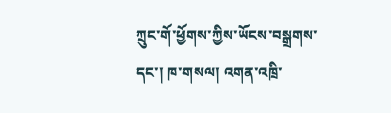ཀྲུང་གོ་ཕྱོགས་ཀྱིས་ཡོངས་བསྒྲགས་དང་། ཁ་གསལ། འགན་འཁྲི་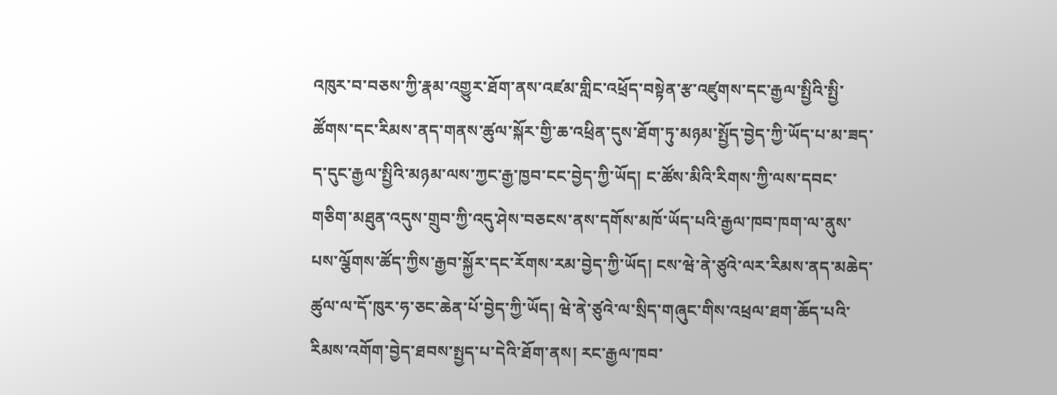འཁུར་བ་བཅས་ཀྱི་རྣམ་འགྱུར་ཐོག་ནས་འཛམ་གླིང་འཕྲོད་བསྟེན་རྩ་འཛུགས་དང་རྒྱལ་སྤྱིའི་སྤྱི་ཚོགས་དང་རིམས་ནད་གནས་ཚུལ་སྐོར་གྱི་ཆ་འཕྲིན་དུས་ཐོག་ཏུ་མཉམ་སྤྱོད་བྱེད་ཀྱི་ཡོད་པ་མ་ཟད་ད་དུང་རྒྱལ་སྤྱིའི་མཉམ་ལས་ཀྱང་རྒྱ་ཁྱབ་ངང་བྱེད་ཀྱི་ཡོད། ང་ཚོས་མིའི་རིགས་ཀྱི་ལས་དབང་གཅིག་མཐུན་འདུས་གྲུབ་ཀྱི་འདུ་ཤེས་བཅངས་ནས་དགོས་མཁོ་ཡོད་པའི་རྒྱལ་ཁབ་ཁག་ལ་ནུས་པས་ལྕོགས་ཚོད་ཀྱིས་རྒྱབ་སྐྱོར་དང་རོགས་རམ་བྱེད་ཀྱི་ཡོད། ངས་ཝེ་ནེ་ཙུའེ་ལར་རིམས་ནད་མཆེད་ཚུལ་ལ་དོ་ཁུར་ཧ་ཅང་ཆེན་པོ་བྱེད་ཀྱི་ཡོད། ཝེ་ནེ་ཙུའེ་ལ་སྲིད་གཞུང་གིས་འཕྲལ་ཐག་ཆོད་པའི་རིམས་འགོག་བྱེད་ཐབས་སྤྱད་པ་དེའི་ཐོག་ནས། རང་རྒྱལ་ཁབ་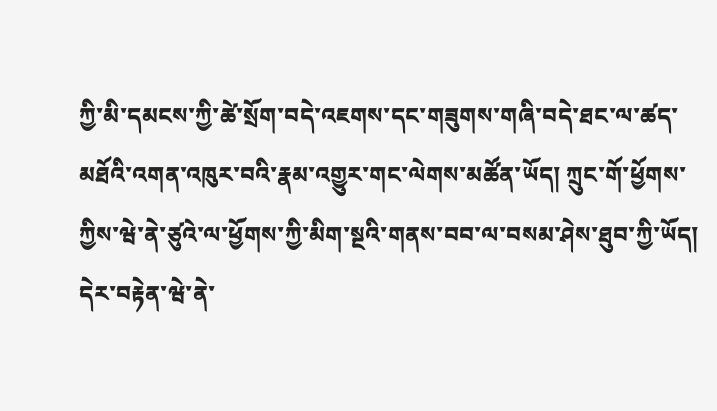ཀྱི་མི་དམངས་ཀྱི་ཚེ་སྲོག་བདེ་འཇགས་དང་གཟུགས་གཞི་བདེ་ཐང་ལ་ཚད་མཐོའི་འགན་འཁུར་བའི་རྣམ་འགྱུར་གང་ལེགས་མཚོན་ཡོད། ཀྲུང་གོ་ཕྱོགས་ཀྱིས་ཝེ་ནེ་ཙུའེ་ལ་ཕྱོགས་ཀྱི་མིག་སྔའི་གནས་བབ་ལ་བསམ་ཤེས་ཐུབ་ཀྱི་ཡོད། དེར་བརྟེན་ཝེ་ནེ་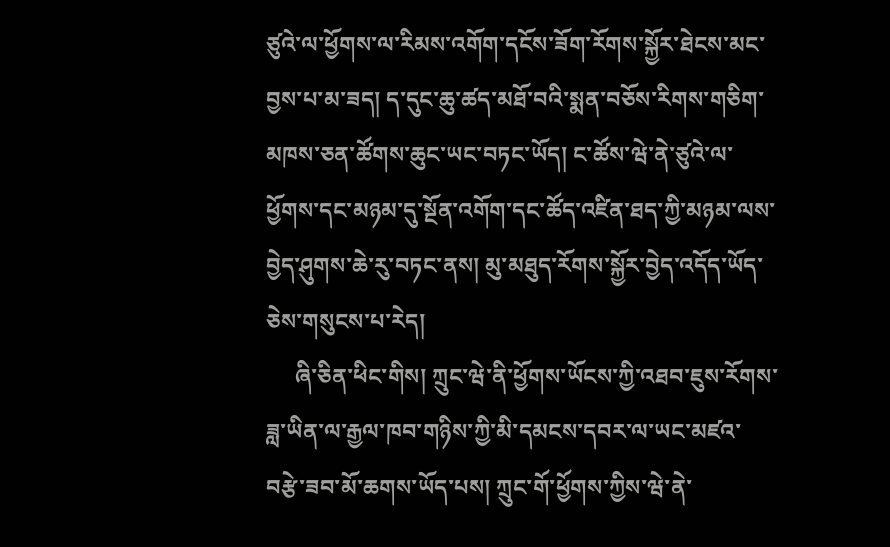ཙུའེ་ལ་ཕྱོགས་ལ་རིམས་འགོག་དངོས་ཟོག་རོགས་སྐྱོར་ཐེངས་མང་བྱས་པ་མ་ཟད། ད་དུང་ཆུ་ཚད་མཐོ་བའི་སྨན་བཅོས་རིགས་གཅིག་མཁས་ཅན་ཚོགས་ཆུང་ཡང་བཏང་ཡོད། ང་ཚོས་ཝེ་ནེ་ཙུའེ་ལ་ཕྱོགས་དང་མཉམ་དུ་སྔོན་འགོག་དང་ཚོད་འཛིན་ཐད་ཀྱི་མཉམ་ལས་བྱེད་ཤུགས་ཆེ་རུ་བཏང་ནས། མུ་མཐུད་རོགས་སྐྱོར་བྱེད་འདོད་ཡོད་ཅེས་གསུངས་པ་རེད།
     ཞི་ཅིན་ཕིང་གིས། ཀྲུང་ཝེ་ནི་ཕྱོགས་ཡོངས་ཀྱི་འཐབ་ཇུས་རོགས་ཟླ་ཡིན་ལ་རྒྱལ་ཁབ་གཉིས་ཀྱི་མི་དམངས་དབར་ལ་ཡང་མཛའ་བརྩེ་ཟབ་མོ་ཆགས་ཡོད་པས། ཀྲུང་གོ་ཕྱོགས་ཀྱིས་ཝེ་ནེ་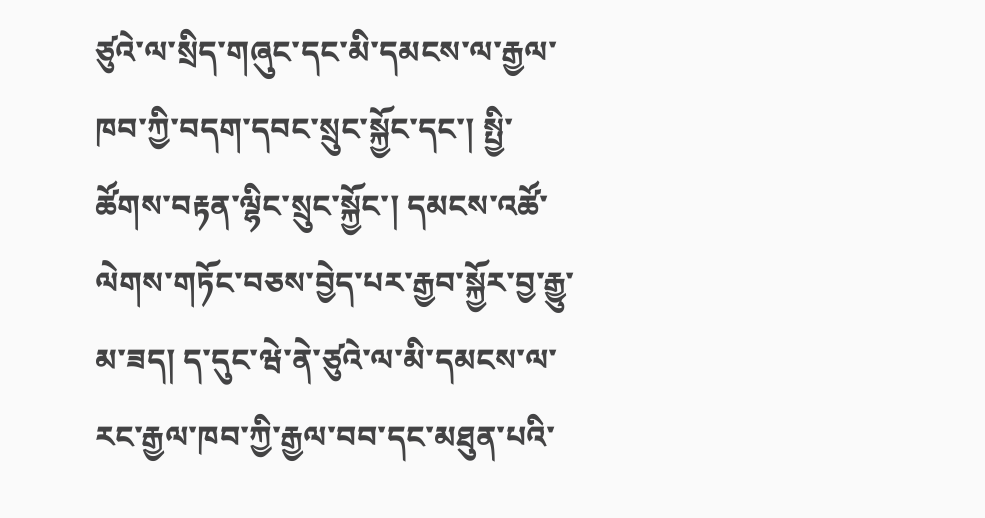ཙུའེ་ལ་སྲིད་གཞུང་དང་མི་དམངས་ལ་རྒྱལ་ཁབ་ཀྱི་བདག་དབང་སྲུང་སྐྱོང་དང་། སྤྱི་ཚོགས་བརྟན་ལྷིང་སྲུང་སྐྱོང་། དམངས་འཚོ་ལེགས་གཏོང་བཅས་བྱེད་པར་རྒྱབ་སྐྱོར་བྱ་རྒྱུ་མ་ཟད། ད་དུང་ཝེ་ནེ་ཙུའེ་ལ་མི་དམངས་ལ་རང་རྒྱལ་ཁབ་ཀྱི་རྒྱལ་བབ་དང་མཐུན་པའི་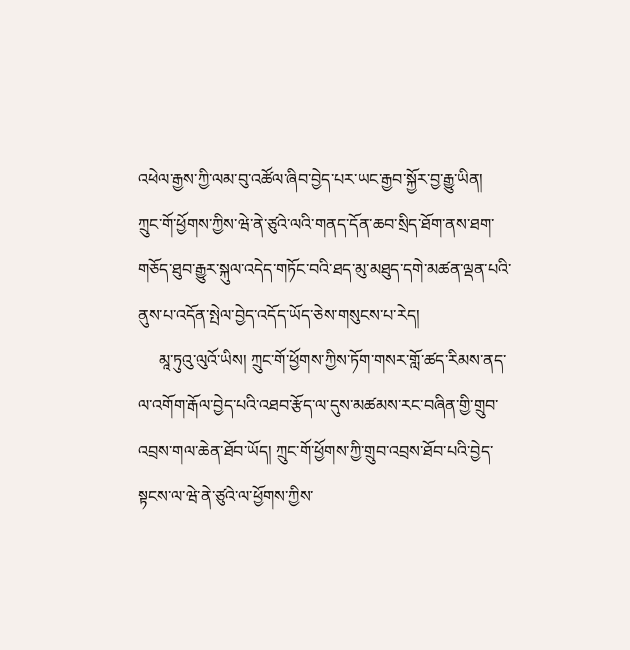འཕེལ་རྒྱས་ཀྱི་ལམ་བུ་འཚོལ་ཞིབ་བྱེད་པར་ཡང་རྒྱབ་སྐྱོར་བྱ་རྒྱུ་ཡིན། ཀྲུང་གོ་ཕྱོགས་ཀྱིས་ཝེ་ནེ་ཙུའེ་ལའི་གནད་དོན་ཆབ་སྲིད་ཐོག་ནས་ཐག་གཅོད་ཐུབ་རྒྱུར་སྐུལ་འདེད་གཏོང་བའི་ཐད་མུ་མཐུད་དགེ་མཚན་ལྡན་པའི་ནུས་པ་འདོན་སྤེལ་བྱེད་འདོད་ཡོད་ཅེས་གསུངས་པ་རེད།
     མཱ་ཏུའུ་ལུའོ་ཡིས། ཀྲུང་གོ་ཕྱོགས་ཀྱིས་ཏོག་གསར་གློ་ཚད་རིམས་ནད་ལ་འགོག་རྒོལ་བྱེད་པའི་འཐབ་རྩོད་ལ་དུས་མཚམས་རང་བཞིན་གྱི་གྲུབ་འབྲས་གལ་ཆེན་ཐོབ་ཡོད། ཀྲུང་གོ་ཕྱོགས་ཀྱི་གྲུབ་འབྲས་ཐོབ་པའི་བྱེད་སྟངས་ལ་ཝེ་ནེ་ཙུའེ་ལ་ཕྱོགས་ཀྱིས་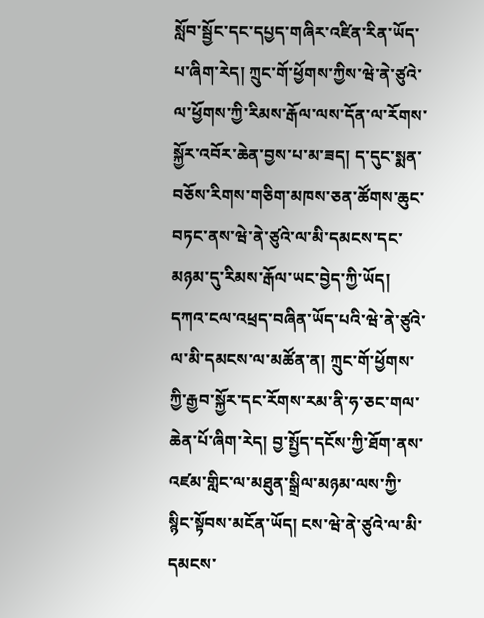སློབ་སྦྱོང་དང་དཔྱད་གཞིར་འཛིན་རིན་ཡོད་པ་ཞིག་རེད། ཀྲུང་གོ་ཕྱོགས་ཀྱིས་ཝེ་ནེ་ཙུའེ་ལ་ཕྱོགས་ཀྱི་རིམས་རྒོལ་ལས་དོན་ལ་རོགས་སྐྱོར་འབོར་ཆེན་བྱས་པ་མ་ཟད། ད་དུང་སྨན་བཅོས་རིགས་གཅིག་མཁས་ཅན་ཚོགས་ཆུང་བཏང་ནས་ཝེ་ནེ་ཙུའེ་ལ་མི་དམངས་དང་མཉམ་དུ་རིམས་རྒོལ་ཡང་བྱེད་ཀྱི་ཡོད། དཀའ་ངལ་འཕྲད་བཞིན་ཡོད་པའི་ཝེ་ནེ་ཙུའེ་ལ་མི་དམངས་ལ་མཚོན་ན། ཀྲུང་གོ་ཕྱོགས་ཀྱི་རྒྱབ་སྐྱོར་དང་རོགས་རམ་ནི་ཧ་ཅང་གལ་ཆེན་པོ་ཞིག་རེད། བྱ་སྤྱོད་དངོས་ཀྱི་ཐོག་ནས་འཛམ་གླིང་ལ་མཐུན་སྒྲིལ་མཉམ་ལས་ཀྱི་སྙིང་སྟོབས་མངོན་ཡོད། ངས་ཝེ་ནེ་ཙུའེ་ལ་མི་དམངས་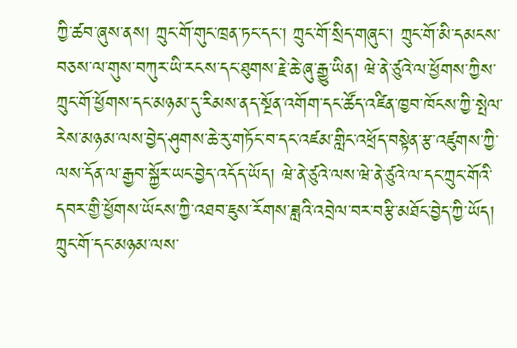ཀྱི་ཚབ་ཞུས་ནས། ཀྲུང་གོ་གུང་ཁྲན་ཏང་དང་། ཀྲུང་གོ་སྲིད་གཞུང་། ཀྲུང་གོ་མི་དམངས་བཅས་ལ་གུས་བཀུར་ཡི་རངས་དང་ཐུགས་རྗེ་ཆེ་ཞུ་རྒྱུ་ཡིན། ཝེ་ནེ་ཙུའེ་ལ་ཕྱོགས་ཀྱིས་ཀྲུང་གོ་ཕྱོགས་དང་མཉམ་དུ་རིམས་ནད་སྔོན་འགོག་དང་ཚོད་འཛིན་ཁྱབ་ཁོངས་ཀྱི་སྤེལ་རེས་མཉམ་ལས་བྱེད་ཤུགས་ཆེ་རུ་གཏོང་བ་དང་འཛམ་གླིང་འཕྲོད་བསྟེན་རྩ་འཛུགས་ཀྱི་ལས་དོན་ལ་རྒྱབ་སྐྱོར་ཡང་བྱེད་འདོད་ཡོད། ཝེ་ནེ་ཙུའེ་ལས་ཝེ་ནེ་ཙུའེ་ལ་དང་ཀྲུང་གོའི་དབར་གྱི་ཕྱོགས་ཡོངས་ཀྱི་འཐབ་ཇུས་རོགས་ཟླའི་འབྲེལ་བར་བརྩི་མཐོང་བྱེད་ཀྱི་ཡོད། ཀྲུང་གོ་དང་མཉམ་ལས་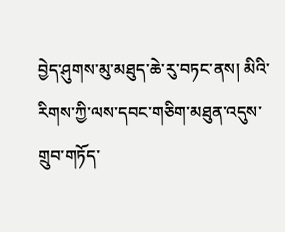བྱེད་ཤུགས་མུ་མཐུད་ཆེ་རུ་བཏང་ནས། མིའི་རིགས་ཀྱི་ལས་དབང་གཅིག་མཐུན་འདུས་གྲུབ་གཏོད་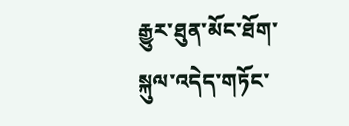རྒྱུར་ཐུན་མོང་ཐོག་སྐུལ་འདེད་གཏོང་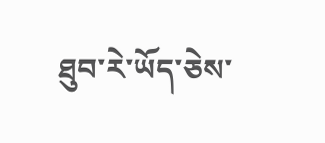ཐུབ་རེ་ཡོད་ཅེས་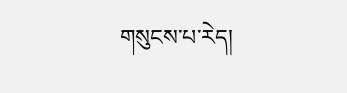གསུངས་པ་རེད།